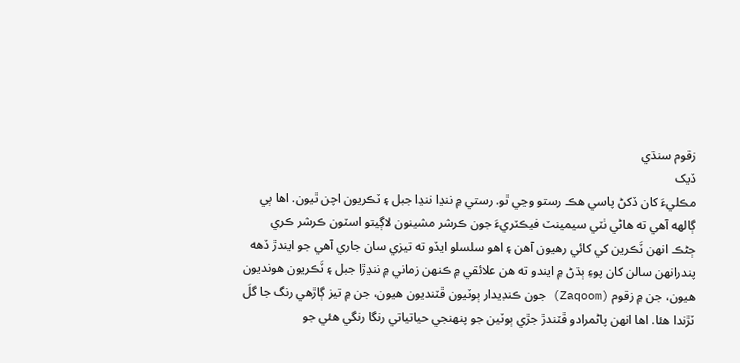زقوم سنڌي
ڏيک
مڪليءَ کان ڏکڻ پاسي هڪ رستو وڃي ٿو. رستي ۾ ننڍا ننڍا جبل ۽ ٽڪريون اچن ٿيون. اها ٻي ڳالهه آهي ته هاڻي ٺٽي سيمينٽ فيڪٽريءَ جون ڪرشر مشينون لاڳيتو اسٽون ڪرشر ڪري ڄڻڪ انهن ٽَڪرين کي کائي رهيون آهن ۽ اهو سلسلو ايڏو ته تيزي سان جاري آهي جو ايندڙ ڏهه پندرانهن سالن کان پوءِ ٻڌڻ ۾ ايندو ته هن علائقي ۾ ڪنهن زماني ۾ ننڍڙا جبل ۽ ٽَڪريون هونديون هيون، جن ۾ زقوم (Zaqoom) جون ڪنڊيدار ٻوٽيون ڦٽنديون هيون، جن ۾ تيز ڳاڙهي رنگ جا گلَ ٽڙندا هئا. اها انهن پاڻمرادو ڦٽندڙ جڙي ٻوٽين جو پنهنجي حياتياتي رنگا رنگي هئي جو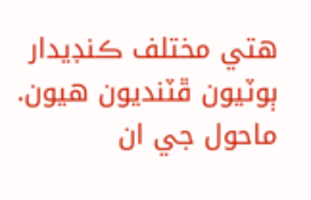هتي مختلف ڪنڊيدار ٻوٽيون ڦٽنديون هيون. ماحول جي ان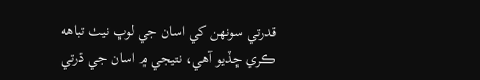قدرتي سونهن کي اسان جي لوڀ نيٺ تباهه ڪري ڇڏيو آهي، نتيجي ۾ اسان جي ڌرتي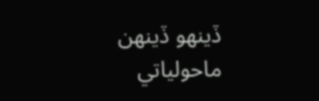ڏينهو ڏينهن ماحولياتي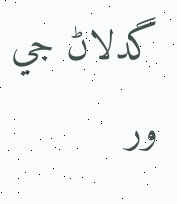گدلاڻ جي ور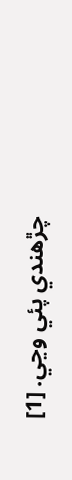چڙهندي پئي وڃي. [1]